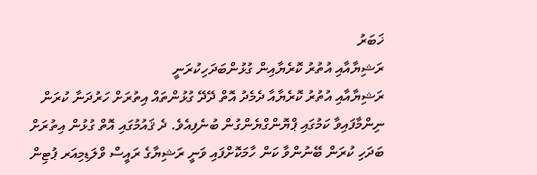ޚަބަރު
ރަޝިޔާއާއި އުތުރު ކޮރެޔާއިން ގުޅުންބަދަހިކުރަނީ
ރަޝިޔާއާއި އުތުރު ކޮރެޔާއާ ދެމެދު އޮތް ދޭދޭ ގުޅުންތައް އިތުރަށް ހަރުދަނާ ކުރަން ނިންމާފައިވާ ކަމުގައި ޕްޔޮންގްޔެންގުން ބުނެފިއެވެ. ދެ ޤައުމުގައި އޮތް ގުޅުން އިތުރަށް ބަދަހި ކުރަން ބޭނުންވާ ކަން ހާމަކޮށްފައި ވަނީ ރަޝިޔާގެ ރައީސް ވްލަޑިމިއަރ ޕުޓިން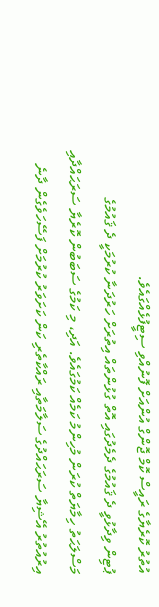އުތުރު ކޮރެޔާގެ ރައީސް ކޮމް ޖޮންގް އުންއަށް ފޮނުއްވި ސިޓީފުޅެއްގައެވެ.
ޕުޓިން ވިދާޅުވީ ދެ ޤައުމުގެ ދެމެދުގައި އޮތް ގުޅުންތައް އިތުރަށް ހަރުދަނާ ކުރުމަކީ ދެ ޤައުމުގެ މަސްލަޙަތު ހިމާޔަތް ކުރަން މުހިންމު ކަމެއް ކަމުގައެވެ. އަދި، މި ކަމުގެ ސަބަބުން ކޮރެޔާ ސަރަޙައްދާއި އިރުއުތުރު އޭޝިޔާ ސަރަޙައްދުގެ ސަލާމަތާއި ރައްކާތެރި ކަން ކަށަވަރު ކުރުމަށް ފަސޭހަވެގެން ދާނެ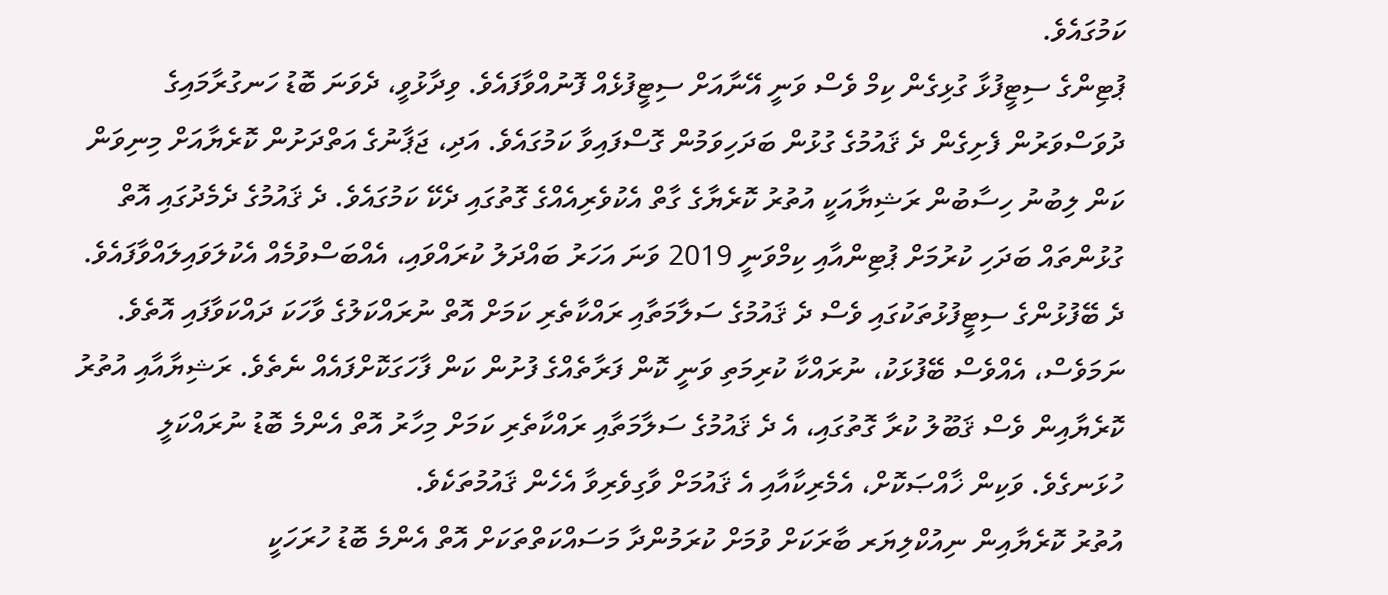ކަމުގައެވެ.
ޕުޓިންގެ ސިޓީފުޅާ ގުޅިގެން ކިމް ވެސް ވަނީ އޭނާއަށް ސިޓީފުޅެއް ފޮނުއްވާފައެވެ. ވިދާޅުވީ، ދެވަނަ ބޮޑު ހަނގުރާމައިގެ ދުވަސްވަރުން ފެށިގެން ދެ ޤައުމުގެ ގުޅުން ބަދަހިވަމުން ގޮސްފައިވާ ކަމުގައެވެ. އަދި، ޖަޕާނުގެ އަތްދަށުން ކޮރެޔާއަށް މިނިވަން ކަން ލިބުނު ހިސާބުން ރަޝިޔާއަކީ އުތުރު ކޮރެޔާގެ ގާތް އެކުވެރިއެއްގެ ގޮތުގައި ދެކޭ ކަމުގައެވެ. ދެ ޤައުމުގެ ދެމެދުގައި އޮތް ގުޅުންތައް ބަދަހި ކުރުމަށް ޕުޓިންއާއި ކިމްވަނީ 2019 ވަނަ އަހަރު ބައްދަލު ކުރައްވައި، އެއްބަސްވުމެއް އެކުލަވައިލައްވާފައެވެ.
ދެ ބޭފުޅުންގެ ސިޓީފުޅުތަކުގައި ވެސް ދެ ޤައުމުގެ ސަލާމަތާއި ރައްކާތެރި ކަމަށް އޮތް ނުރައްކަލުގެ ވާހަކަ ދައްކަވާފައި އޮތެވެ. ނަމަވެސް، އެއްވެސް ބޭފުޅަކު، ނުރައްކާ ކުރިމަތި ވަނީ ކޮން ފަރާތެއްގެ ފުށުން ކަން ފާހަގަކޮށްފައެއް ނެތެވެ. ރަޝިޔާއާއި އުތުރު ކޮރެޔާއިން ވެސް ޤަބޫލު ކުރާ ގޮތުގައި، އެ ދެ ޤައުމުގެ ސަލާމަތާއި ރައްކާތެރި ކަމަށް މިހާރު އޮތް އެންމެ ބޮޑު ނުރައްކަލީ ހުޅަނގެވެ. ވަކިން ޚާއްޞަކޮށް، އެމެރިކާއާއި އެ ޤައުމަށް ވާގިވެރިވާ އެހެން ޤައުމުތަކެވެ.
އުތުރު ކޮރެޔާއިން ނިއުކްލިޔަރ ބާރަކަށް ވުމަށް ކުރަމުންދާ މަސައްކަތްތަކަށް އޮތް އެންމެ ބޮޑު ހުރަހަކީ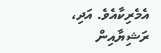އެމެރިކާއެވެ. އަދި، ރަޝިޔާއިން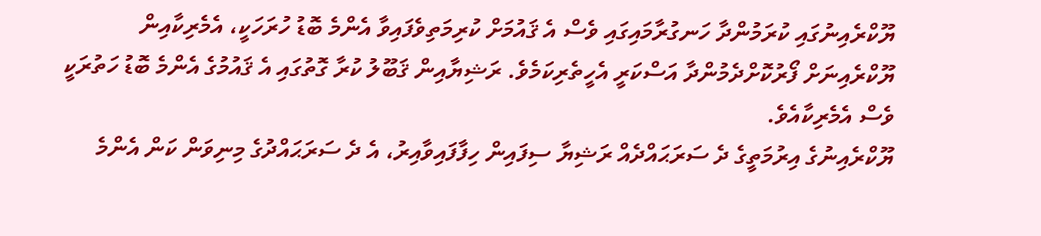ޔޫކްރެއިނުގައި ކުރަމުންދާ ހަނގުރާމައިގައި ވެސް އެ ޤައުމަށް ކުރިމަތިވެފައިވާ އެންމެ ބޮޑު ހުރަހަކީ، އެމެރިކާއިން ޔޫކްރެއިނަށް ފޯރުކޮށްދެމުންދާ އަސްކަރީ އެހީތެރިކަމެވެ. ރަޝިޔާއިން ޤަބޫލު ކުރާ ގޮތުގައި އެ ޤައުމުގެ އެންމެ ބޮޑު ހަތުރަކީ ވެސް އެމެރިކާއެވެ.
ޔޫކްރެއިނުގެ އިރުމަތީގެ ދެ ސަރަޙައްދެއް ރަޝިޔާ ސިފައިން ހިފާފައިވާއިރު، އެ ދެ ސަރަޙައްދުގެ މިނިވަން ކަން އެންމެ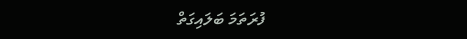ފުރަތަމަ ބަލައިގަތް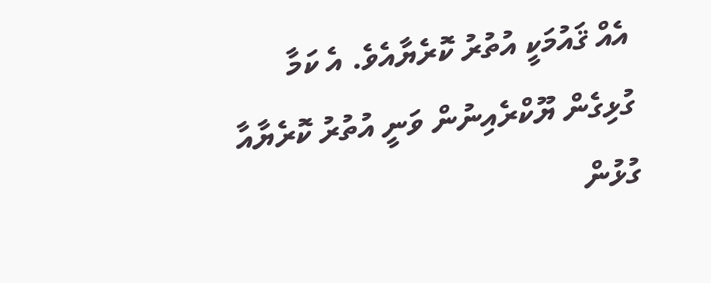އެއް ޤައުމަކީ އުތުރު ކޮރެޔާއެވެ. އެ ކަމާ ގުޅިގެން ޔޫކްރެއިނުން ވަނީ އުތުރު ކޮރެޔާއާ ގުޅުން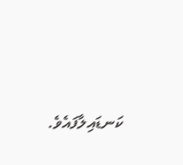ކަނޑައިލާފައެވެ.